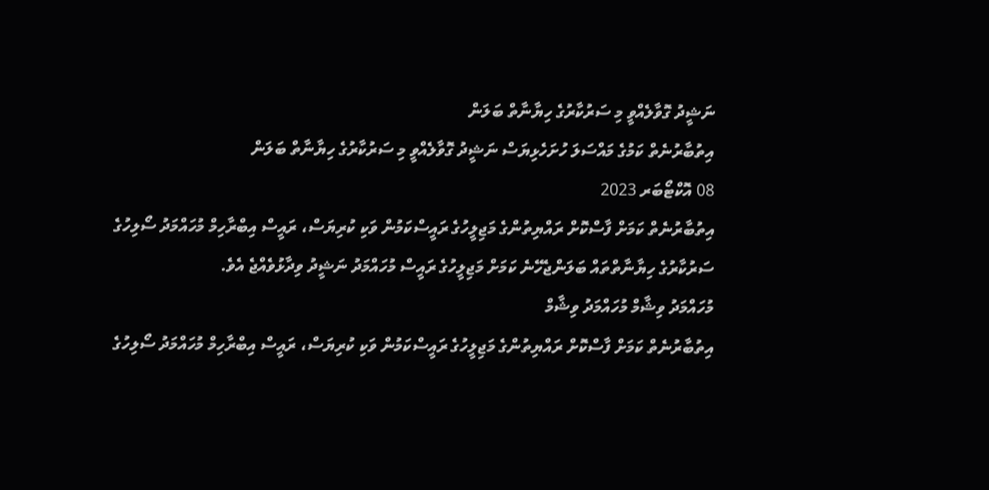ނަޝީދު ގޮވާލެއްވީ މި ސަރުކާރުގެ ހިޔާނާތް ބަލަން
އިތުބާރުނެތް ކަމުގެ މައްސަލަ ހުށަހެޅިޔަސް ނަޝީދު ގޮވާލެއްވީ މި ސަރުކާރުގެ ހިޔާނާތް ބަލަން
08 އޮކްޓޯބަރ 2023
އިތުބާރުނެތް ކަމަށް ފާސްކޮށް ރައްޔިތުންގެ މަޖިލީހުގެ ރައީސްކަމުން ވަކި ކުރިޔަސް، ރައީސް އިބްރާހިމް މުހައްމަދު ސޯލިހުގެ ސަރުކާރުގެ ހިޔާނާތްތައް ބަލަންޖެހޭނެ ކަމަށް މަޖިލީހުގެ ރައީސް މުހައްމަދު ނަޝީދު ވިދާޅުވެއްޖެ އެވެ.
މުހައްމަދު ވިޝާމް މުހައްމަދު ވިޝާމް
އިތުބާރުނެތް ކަމަށް ފާސްކޮށް ރައްޔިތުންގެ މަޖިލީހުގެ ރައީސްކަމުން ވަކި ކުރިޔަސް، ރައީސް އިބްރާހިމް މުހައްމަދު ސޯލިހުގެ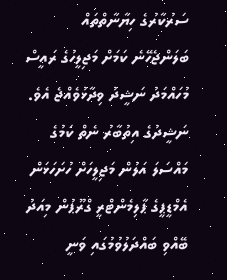ސަރުކާރުގެ ހިޔާނާތްތައް ބަލަންޖެހޭނެ ކަމަށް މަޖިލީހުގެ ރައީސް މުހައްމަދު ނަޝީދު ވިދާޅުވެއްޖެ އެވެ.
ނަޝީދުގެ އިތުބާރު ނެތް ކަމުގެ މައްސަލަ އަލުން މަޖިލީހަށް ހުށަހަޅަން އެމްޑީޕީގެ ޕާލިމެންޓްރީ ގްރޫޕުން މިއަދު ބޭއްވި ބައްދަލުވުމުގައި ވަނީ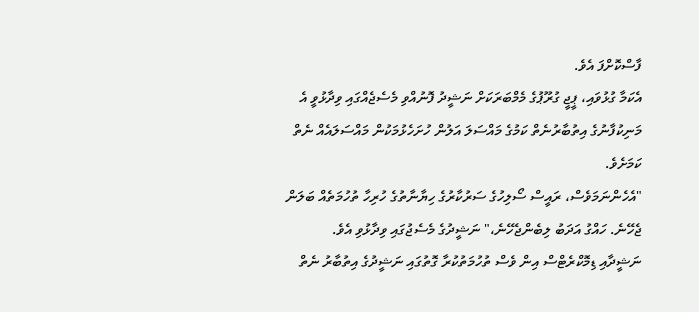ފާސްކޮށްފަ އެވެ.
އެކަމާ ގުޅުވައި، ޕީޖީ ގުރޫޕުގެ މެމްބަރަކަށް ނަޝީދު ފޮނުއްވި މެސެޖެއްގައި ވިދާޅުވީ އެ މަނިކުފާނުގެ އިތުބާރުނެތް ކަމުގެ މައްސަލަ އަލުން ހުށަހެޅުމަކުން މައްސަލައެއް ނެތް ކަމަށެވެ.
"އެހެންނަމަވެސް، ރައީސް ސޯލިހުގެ ސަރުކާރުގެ ހިޔާނާތުގެ ހުރިހާ ތުހުމަތެއް ބަލަން ޖެހޭނެ. ހައްގު އަދަބު ލިބެންޖެހޭނެ،" ނަޝީދުގެ މެސެޖުގައި ވިދާޅުވި އެވެ.
ނަޝީދާއި ޑިމޮކްރެޓްސް އިން ވެސް ތުހުމަތުކުރާ ގޮތުގައި ނަޝީދުގެ އިތުބާރު ނެތް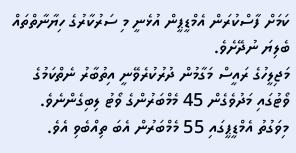ކަމަށް ފާސްކުރަން އެމްޑީޕީން އުޅެނީ މި ސަރުކާރުގެ ހިޔާނާތްތައް ބެލިޔަ ނުދޭށެވެ.
މަޖިލީހުގެ ރައީސް މަގާމުން ދުރުކުރެވޭނީ އިތުބާރު ނެތްކަމުގެ ވޯޓުގައި މަދުވެގެން 45 މެމްބަރުންގެ ވޯޓު ލިބިގެންނެވެ. މިވަގުތު އެމްޑީޕީގައި 55 މެމްބަރުން އެބަ ތިއްބެވި އެވެ.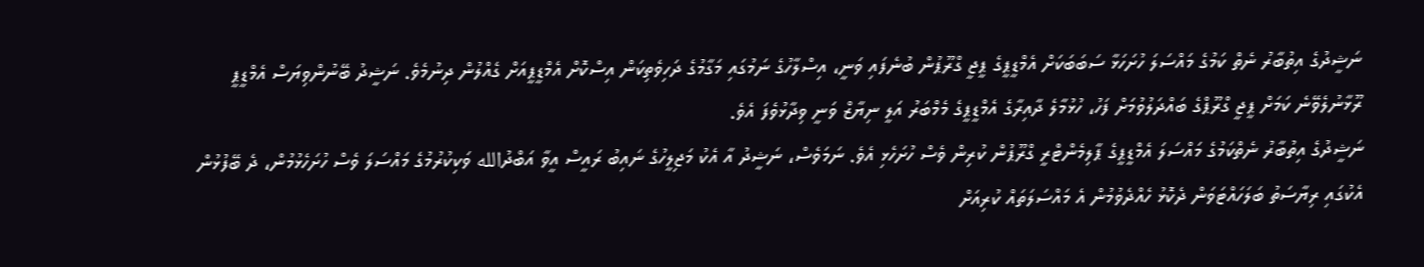ނަޝީދުގެ އިތުބާރު ނެތް ކަމުގެ މައްސަލަ ހުށަހަޅާ ސަބަބަކަށް އެމްޑީޕީގެ ޕީޖީ ގްރޫޕުން ބުނެފައި ވަނީ، އިސްލާހުގެ ނަމުގައި މަގާމުގެ ދަހިވެތިކަން އިސްކޮށް އެމްޑީޕީއަށް ގެއްލުން ދިނުމެވެ. ނަޝީދު ބޭނުންވިޔަސް އެމްޑީޕީ ރޫޅާނުލެވޭނެ ކަމަށް ޕީޖީ ގްރޫޕްގެ ބައްދަލުވުމަށް ފަހު، ހުޅުމާލެ ދާއިރާގެ އެމްޑީޕީގެ މެމްބަރު އަލީ ނިޔާޒް ވަނީ ވިދާޅުވެފަ އެވެ.
ނަޝީދުގެ އިތުބާރު ނެތްކަމުގެ މައްސަލަ އެމްޑީޕީގެ ޕާލިމެންޓްރީ ގްރޫޕުން ކުރިން ވެސް ހުށަހެޅި އެވެ. ނަމަވެސް، ނަޝީދު އާ އެކު މަޖިލީހުގެ ނައިބު ރައީސް އީވާ އަބްދުالله ވަކިކުރުމުގެ މައްސަލަ ވެސް ހުށަހެޅުމުން، ދެ ބޭފުޅުން އެކުގައި ރިޔާސަތު ބަލަހައްޓަވަން ދެކޮޅު ހެއްދެވުމުން އެ މައްސަލަތައް ކުރިއަށް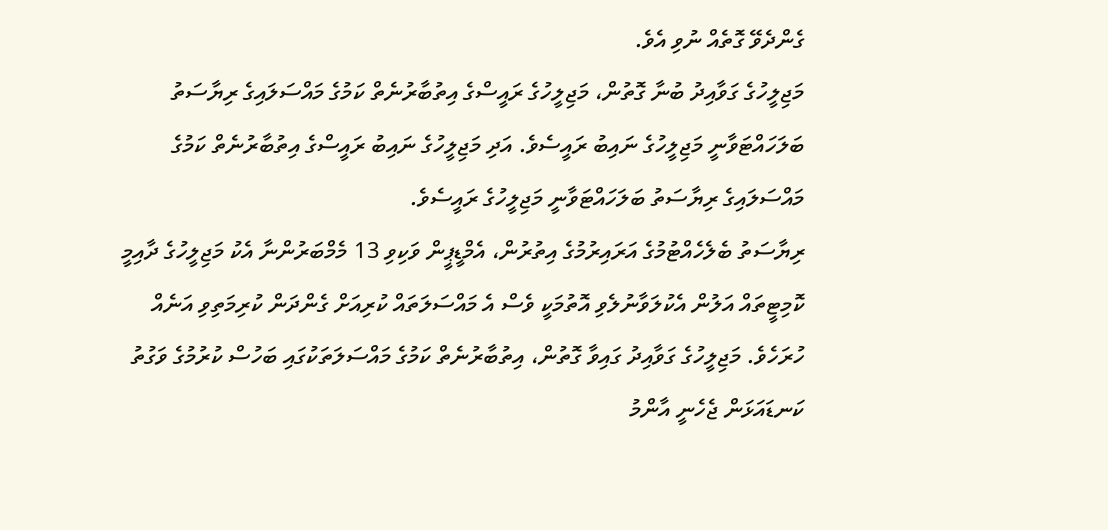ގެންދެވޭ ގޮތެއް ނުވި އެވެ.
މަޖިލީހުގެ ގަވާއިދު ބުނާ ގޮތުން، މަޖިލީހުގެ ރައީސްގެ އިތުބާރުނެތް ކަމުގެ މައްސަލައިގެ ރިޔާސަތު ބަލަހައްޓަވާނީ މަޖިލީހުގެ ނައިބު ރައީސެވެ. އަދި މަޖިލީހުގެ ނައިބު ރައީސްގެ އިތުބާރުނެތް ކަމުގެ މައްސަލައިގެ ރިޔާސަތު ބަލަހައްޓަވާނީ މަޖިލީހުގެ ރައީސެވެ.
ރިޔާސަތު ބެލެހެއްޓުމުގެ އަރައިރުމުގެ އިތުރުން، އެމްޑީޕީން ވަކިވި 13 މެމްބަރުންނާ އެކު މަޖިލީހުގެ ދާއިމީ ކޮމިޓީތައް އަލުން އެކުލަވާނުލެވި އޮތުމަކީ ވެސް އެ މައްސަލަތައް ކުރިއަށް ގެންދަން ކުރިމަތިވި އަނެއް ހުރަހެވެ. މަޖިލީހުގެ ގަވާއިދު ގައިވާ ގޮތުން، އިތުބާރުނެތް ކަމުގެ މައްސަލަތަކުގައި ބަހުސް ކުރުމުގެ ވަގުތު ކަނޑައަޅަން ޖެހެނީ އާންމު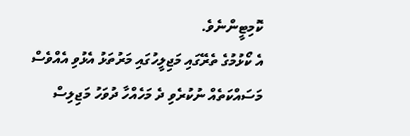ކޮމިޓީންނެވެ.
އެ ކޯޅުމުގެ ތެރޭގައި މަޖިލީހުގައި މަރުތަޅު އެޅުވި އެއްވެސް މަސައްކަތެއް ނުކުރެވި ދެ މަހެއްހާ ދުވަހު މަޖިލިސް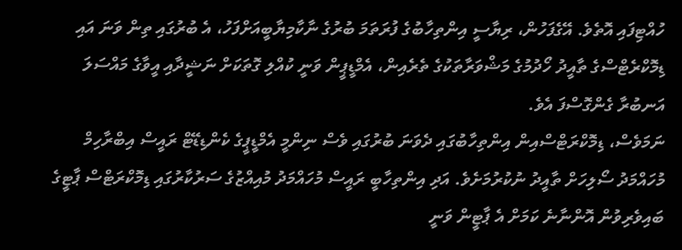ހުއްޓިފައި އޮތެވެ. އޭގެފަހުން، ރިޔާސީ އިންތިހާބުގެ ފުރަތަމަ ބުރުގެ ނާކާމިޔާބީއަށްފަހު، އެ ބުރުގައި ތިން ވަނަ އައި ޑިމޮކްރެޓްސްގެ ތާއީދު ހޯދުމުގެ މަޝްވަރާތަކުގެ ތެރެއިން، އެމްޑީޕީން ވަނީ ކުއްލި ގޮތަކަށް ނަޝީދާއި އީވާގެ މައްސަލަ އަނބުރާ ގެންގޮސްފަ އެވެ.
ނަމަވެސް، ޑިމޮކްރަޓްސްއިން އިންތިހާބުގައި ދެވަނަ ބުރުގައި ވެސް ނިންމީ އެމްޑީޕީގެ ކެންޑިޑޭޓް ރައީސް އިބްރާހިމް މުހައްމަދު ސޯލިހަށް ތާއީދު ނުކުރުމަށެވެ. އަދި އިންތިހާބީ ރައީސް މުހައްމަދު މުއިއްޒުގެ ސަރުކާރުގައި ޑިމޮކްރަޓްސް ޕާޓީގެ ބައިވެރިވުން އޮންނާނެ ކަމަށް އެ ޕާޓީން ވަނީ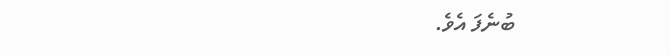ބުނެފަ އެވެ.